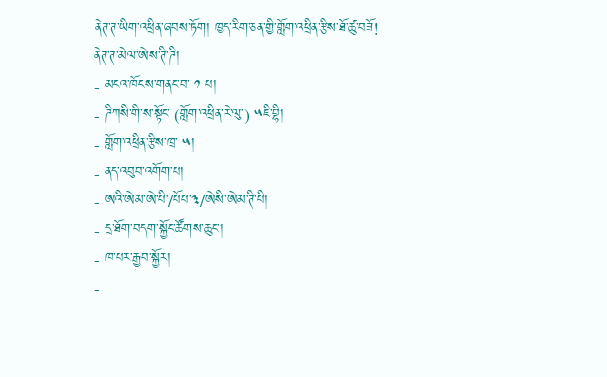ནེཊ་ཊ་ཡིག་འཕྲིན་ཞབས་ཏོག། ཁྱད་རིག་ཅན་གྱི་གློག་འཕྲིན་རྩིས་ཐོ་ཚུ་བཟོ!
ནེཊ་ཊ་མེལ་ཨེས་ཊི་ཌི།
- མངའ་ཁོངས་གནང་བ་ ༡ པ།
- ཌིཀསི་གི་ས་སྟོང་ (གློག་འཕྲིན་རེ་ལུ་) ༥ཇི་བྷི།
- གློག་འཕྲིན་རྩིས་ཁྲ་ ༥།
- ནད་འབུབ་འགོག་པ།
- ཨའི་ཨེམ་ཨེ་པི་/པོཔ་༣/ཨེསི་ཨེམ་ཊི་པི།
- དྲ་ཐོག་བདག་སྐྱོང་ཚོགས་ཆུང་།
- ཁ་པར་རྒྱབ་སྐྱོར།
-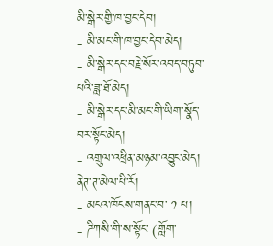མི་སྒེར་གྱི་ཁ་བྱང་དེབ།
- མི་མང་གི་ཁ་བྱང་དེབ་མེད།
- མི་སྒེར་དང་བརྗེ་སོར་འབད་བཏུབ་པའི་ཟླ་ཐོ་མེད།
- མི་སྒེར་དང་མི་མང་གི་ཡིག་སྣོད་བར་སྟོང་མེད།
- འགྲུལ་འཕྲིན་མཉམ་འབྱུང་མེད།
ནེཊ་ཊ་མེལ་པི་རོ།
- མངའ་ཁོངས་གནང་བ་ ༡ པ།
- ཌིཀསི་གི་ས་སྟོང་ (གློག་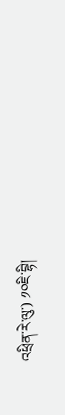འཕྲིན་རེ་ལུ་) ༡༠ཇི་བྷི།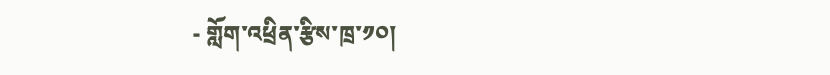- གློག་འཕྲིན་རྩིས་ཁྲ་༡༠།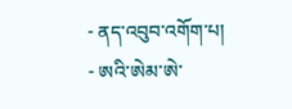- ནད་འབུབ་འགོག་པ།
- ཨའི་ཨེམ་ཨེ་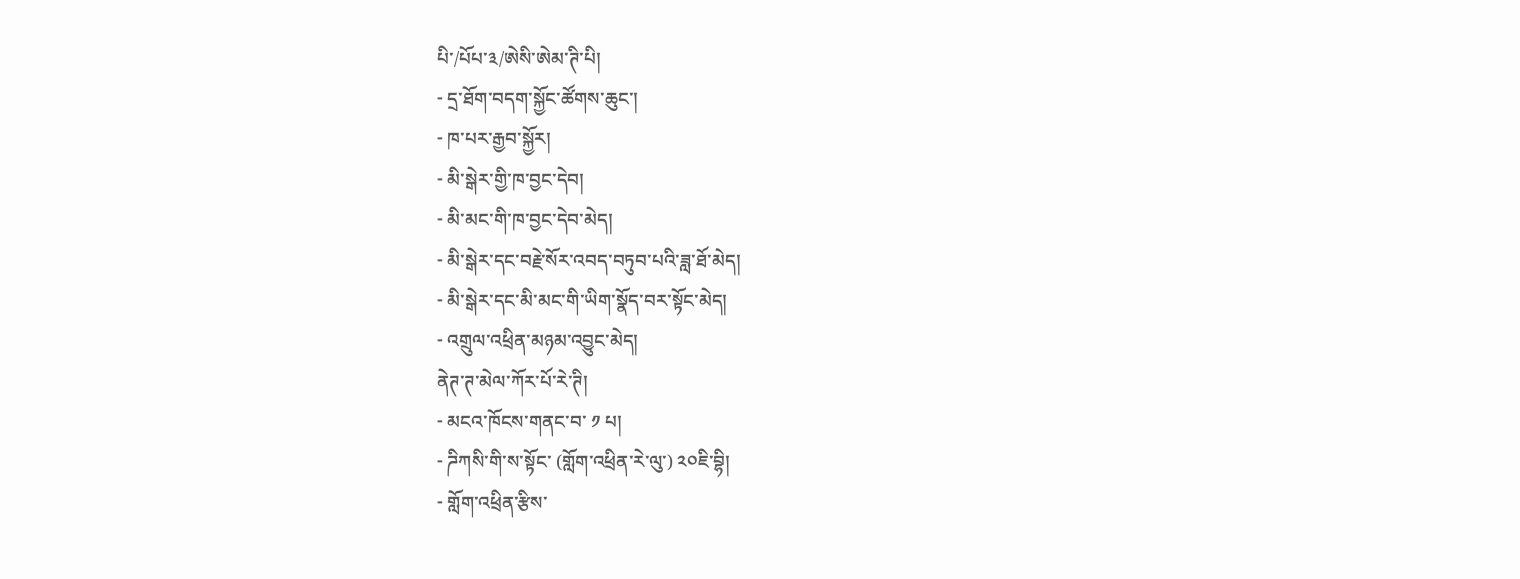པི་/པོཔ་༣/ཨེསི་ཨེམ་ཊི་པི།
- དྲ་ཐོག་བདག་སྐྱོང་ཚོགས་ཆུང་།
- ཁ་པར་རྒྱབ་སྐྱོར།
- མི་སྒེར་གྱི་ཁ་བྱང་དེབ།
- མི་མང་གི་ཁ་བྱང་དེབ་མེད།
- མི་སྒེར་དང་བརྗེ་སོར་འབད་བཏུབ་པའི་ཟླ་ཐོ་མེད།
- མི་སྒེར་དང་མི་མང་གི་ཡིག་སྣོད་བར་སྟོང་མེད།
- འགྲུལ་འཕྲིན་མཉམ་འབྱུང་མེད།
ནེཊ་ཊ་མེལ་ཀོར་པོ་རེ་ཊི།
- མངའ་ཁོངས་གནང་བ་ ༡ པ།
- ཌིཀསི་གི་ས་སྟོང་ (གློག་འཕྲིན་རེ་ལུ་) ༢༠ཇི་བྷི།
- གློག་འཕྲིན་རྩིས་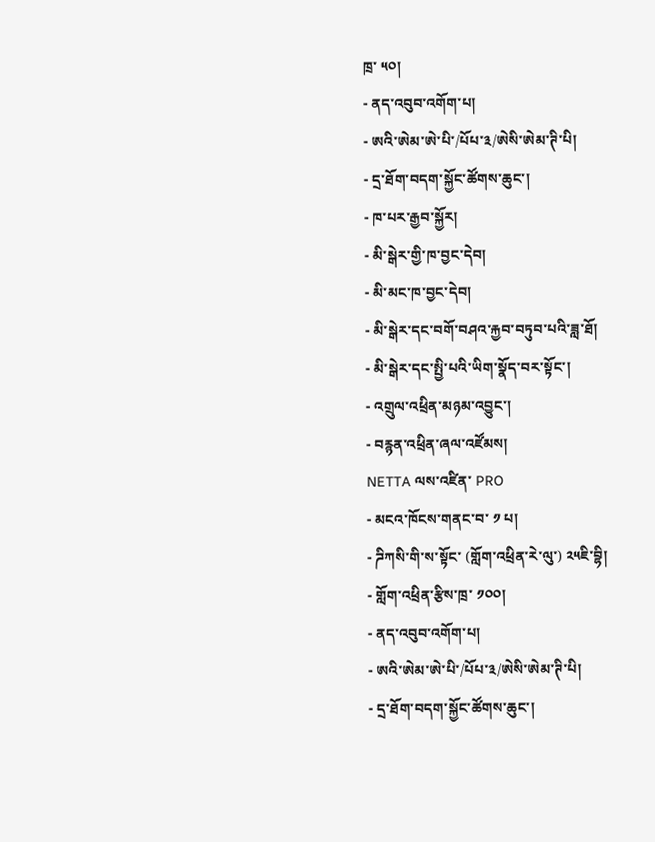ཁྲ་ ༥༠།
- ནད་འབུབ་འགོག་པ།
- ཨའི་ཨེམ་ཨེ་པི་/པོཔ་༣/ཨེསི་ཨེམ་ཊི་པི།
- དྲ་ཐོག་བདག་སྐྱོང་ཚོགས་ཆུང་།
- ཁ་པར་རྒྱབ་སྐྱོར།
- མི་སྒེར་གྱི་ཁ་བྱང་དེབ།
- མི་མང་ཁ་བྱང་དེབ།
- མི་སྒེར་དང་བགོ་བཤའ་རྐྱབ་བཏུབ་པའི་ཟླ་ཐོ།
- མི་སྒེར་དང་སྤྱི་པའི་ཡིག་སྣོད་བར་སྟོང་།
- འགྲུལ་འཕྲིན་མཉམ་འབྱུང་།
- བརྙན་འཕྲིན་ཞལ་འཛོམས།
NETTA ལས་འཛིན་ PRO
- མངའ་ཁོངས་གནང་བ་ ༡ པ།
- ཌིཀསི་གི་ས་སྟོང་ (གློག་འཕྲིན་རེ་ལུ་) ༢༥ཇི་བྷི།
- གློག་འཕྲིན་རྩིས་ཁྲ་ ༡༠༠།
- ནད་འབུབ་འགོག་པ།
- ཨའི་ཨེམ་ཨེ་པི་/པོཔ་༣/ཨེསི་ཨེམ་ཊི་པི།
- དྲ་ཐོག་བདག་སྐྱོང་ཚོགས་ཆུང་།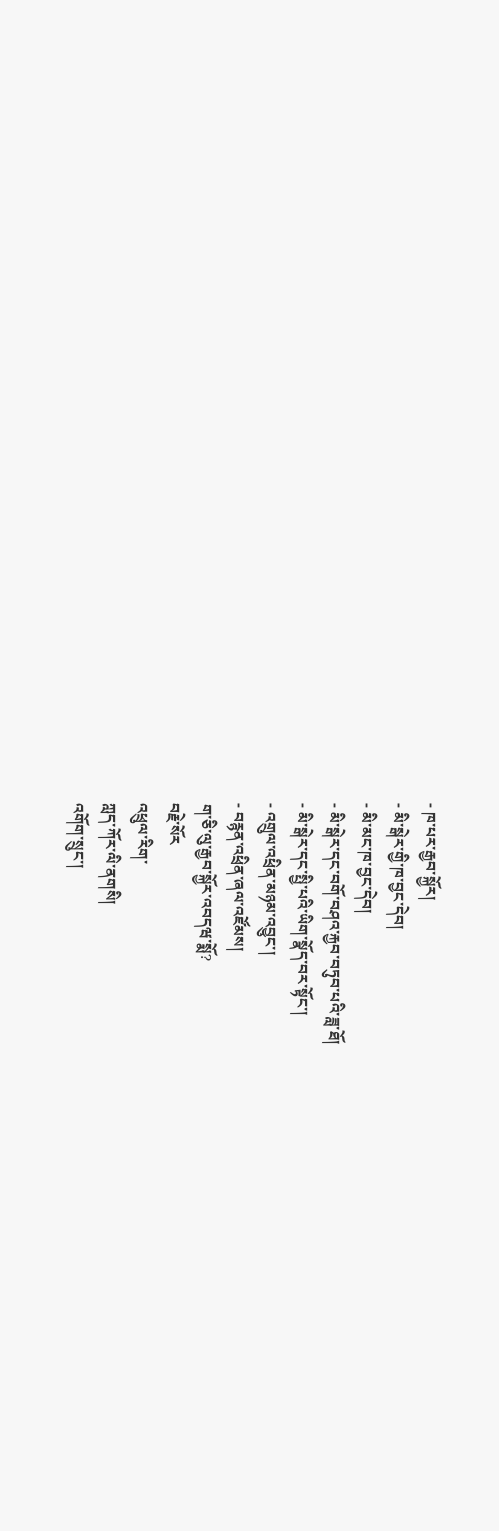- ཁ་པར་རྒྱབ་སྐྱོར།
- མི་སྒེར་གྱི་ཁ་བྱང་དེབ།
- མི་མང་ཁ་བྱང་དེབ།
- མི་སྒེར་དང་བགོ་བཤའ་རྐྱབ་བཏུབ་པའི་ཟླ་ཐོ།
- མི་སྒེར་དང་སྤྱི་པའི་ཡིག་སྣོད་བར་སྟོང་།
- འགྲུལ་འཕྲིན་མཉམ་འབྱུང་།
- བརྙན་འཕྲིན་ཞལ་འཛོམས།
ག་ཅི་ལུ་རྒྱབ་སྐྱོར་འབདཝ་སྨོ?
བརྗེ་སོར
འཕྲུལ་རིག་
ཀླད་ཀོར་ལི་ནགསི།
འགོག་སྲུང་།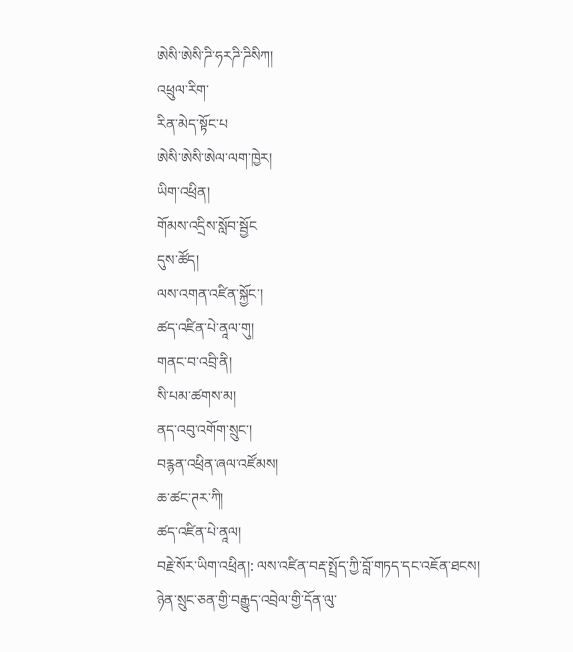ཨེསི་ཨེསི་ཌི་ཧརཌི་ཌིསིཀ།
འཕྲུལ་རིག་
རིན་མེད་སྟོང་པ
ཨེསི་ཨེསི་ཨེལ་ལག་ཁྱེར།
ཡིག་འཕྲིན།
གོམས་འདྲིས་སློབ་སྦྱོང
དུས་ཚོད།
ལས་འགན་འཛིན་སྐྱོང་།
ཚད་འཛིན་པེ་ནཱལ་གུ།
གནང་བ་འབྲི་ནི།
སི་པམ་ཚགས་མ།
ནད་འབུ་འགོག་སྲུང་།
བརྙན་འཕྲིན་ཞལ་འཛོམས།
ཆ་ཚང་ཊར་ཀི།
ཚད་འཛིན་པེ་ནཱལ།
བརྗེ་སོར་ཡིག་འཕྲིན།: ལས་འཛིན་བརྡ་སྤྲོད་ཀྱི་བློ་གཏད་དང་འཇོན་ཐངས།
ཉེན་སྲུང་ཅན་གྱི་བརྒྱུད་འབྲེལ་གྱི་དོན་ལུ་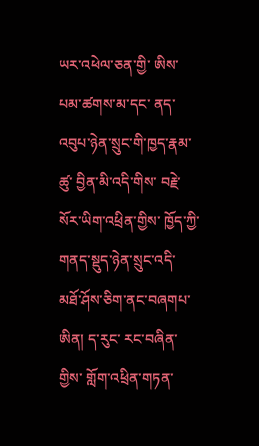ཡར་འཕེལ་ཅན་གྱི་ ཨིས་པམ་ཚགས་མ་དང་ ནད་འབུཔ་ཉེན་སྲུང་གི་ཁྱད་རྣམ་ཚུ་ བྱིན་མི་འདི་གིས་ བརྗེ་སོར་ཡིག་འཕྲིན་གྱིས་ ཁྱོད་ཀྱི་གནད་སྡུད་ཉེན་སྲུང་འདི་ མཐོ་ཤོས་ཅིག་ནང་བཞགཔ་ཨིན། ད་རུང་ རང་བཞིན་གྱིས་ གློག་འཕྲིན་གཏན་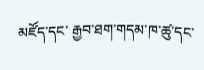མཛོད་དང་ རྒྱབ་ཐག་གདམ་ཁ་ཚུ་དང་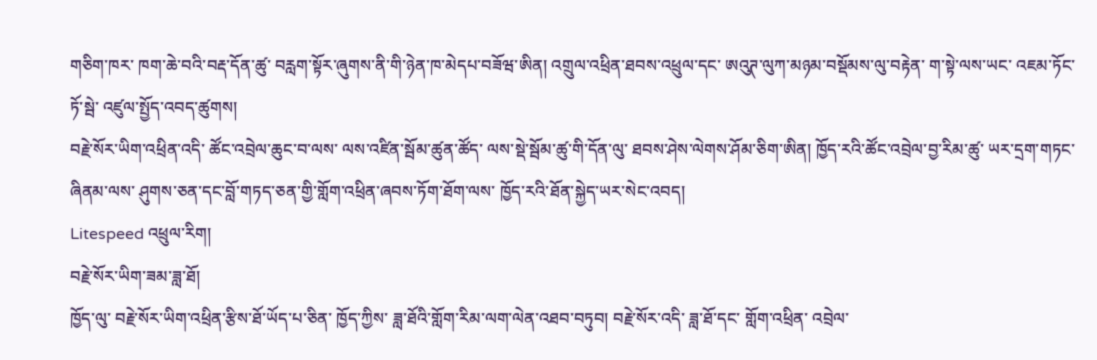གཅིག་ཁར་ ཁག་ཆེ་བའི་བརྡ་དོན་ཚུ་ བརླག་སྟོར་ཞུགས་ནི་གི་ཉེན་ཁ་མེདཔ་བཟོཝ་ཨིན། འགྲུལ་འཕྲིན་ཐབས་འཕྲུལ་དང་ ཨའུཊ་ལུཀ་མཉམ་བསྡོམས་ལུ་བརྟེན་ ག་སྟེ་ལས་ཡང་ འཇམ་ཏོང་ཏོ་སྦེ་ འཛུལ་སྤྱོད་འབད་ཚུགས།
བརྗེ་སོར་ཡིག་འཕྲིན་འདི་ ཚོང་འབྲེལ་ཆུང་བ་ལས་ ལས་འཛིན་སྦོམ་ཚུན་ཚོད་ ལས་སྡེ་སྦོམ་ཚུ་གི་དོན་ལུ་ ཐབས་ཤེས་ལེགས་ཤོམ་ཅིག་ཨིན། ཁྱོད་རའི་ཚོང་འབྲེལ་བྱ་རིམ་ཚུ་ ཡར་དྲག་གཏང་ཞིནམ་ལས་ ཤུགས་ཅན་དང་བློ་གཏད་ཅན་གྱི་གློག་འཕྲིན་ཞབས་ཏོག་ཐོག་ལས་ ཁྱོད་རའི་ཐོན་སྐྱེད་ཡར་སེང་འབད།
Litespeed འཕྲུལ་རིག།
བརྗེ་སོར་ཡིག་ཟམ་ཟླ་ཐོ།
ཁྱོད་ལུ་ བརྗེ་སོར་ཡིག་འཕྲིན་རྩིས་ཐོ་ཡོད་པ་ཅིན་ ཁྱོད་ཀྱིས་ ཟླ་ཐོའི་གློག་རིམ་ལག་ལེན་འཐབ་བཏུབ། བརྗེ་སོར་འདི་ ཟླ་ཐོ་དང་ གློག་འཕྲིན་ འབྲེལ་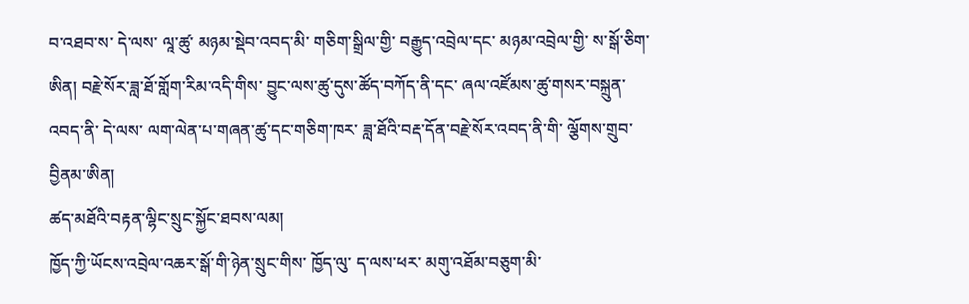བ་འཐབ་ས་ དེ་ལས་ ལཱ་ཚུ་ མཉམ་སྡེབ་འབད་མི་ གཅིག་སྒྲིལ་གྱི་ བརྒྱུད་འབྲེལ་དང་ མཉམ་འབྲེལ་གྱི་ ས་སྒོ་ཅིག་ཨིན། བརྗེ་སོར་ཟླ་ཐོ་གློག་རིམ་འདི་གིས་ བྱུང་ལས་ཚུ་དུས་ཚོད་བཀོད་ནི་དང་ ཞལ་འཛོམས་ཚུ་གསར་བསྐྲུན་འབད་ནི་ དེ་ལས་ ལག་ལེན་པ་གཞན་ཚུ་དང་གཅིག་ཁར་ ཟླ་ཐོའི་བརྡ་དོན་བརྗེ་སོར་འབད་ནི་གི་ ལྕོགས་གྲུབ་བྱིནམ་ཨིན།
ཚད་མཐོའི་བརྟན་ལྷིང་སྲུང་སྐྱོང་ཐབས་ལམ།
ཁྱོད་ཀྱི་ཡོངས་འབྲེལ་འཆར་སྒོ་གི་ཉེན་སྲུང་གིས་ ཁྱོད་ལུ་ ད་ལས་ཕར་ མགུ་འཐོམ་བཅུག་མི་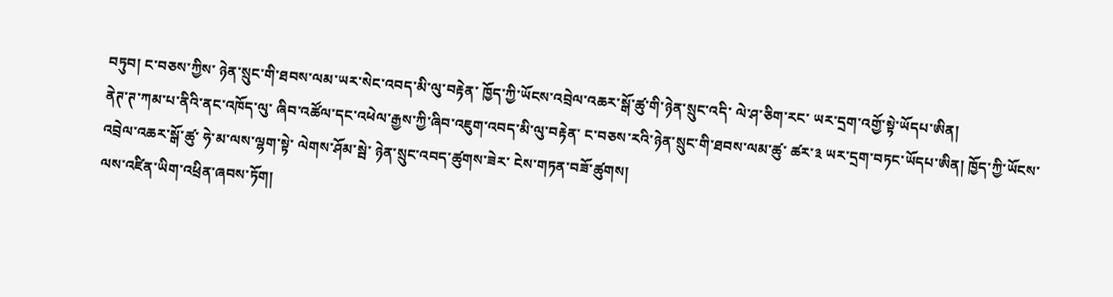བཏུབ། ང་བཅས་ཀྱིས་ ཉེན་སྲུང་གི་ཐབས་ལམ་ཡར་སེང་འབད་མི་ལུ་བརྟེན་ ཁྱོད་ཀྱི་ཡོངས་འབྲེལ་འཆར་སྒོ་ཚུ་གི་ཉེན་སྲུང་འདི་ ལེ་ཤ་ཅིག་རང་ ཡར་དྲག་འགྱོ་སྟེ་ཡོདཔ་ཨིན།
ནེཊ་ཊ་ཀམ་པ་ནིའི་ནང་འཁོད་ལུ་ ཞིབ་འཚོལ་དང་འཕེལ་རྒྱས་ཀྱི་ཞིབ་འཇུག་འབད་མི་ལུ་བརྟེན་ ང་བཅས་རའི་ཉེན་སྲུང་གི་ཐབས་ལམ་ཚུ་ ཚར་༣ ཡར་དྲག་བཏང་ཡོདཔ་ཨིན། ཁྱོད་ཀྱི་ཡོངས་འབྲེལ་འཆར་སྒོ་ཚུ་ ཧེ་མ་ལས་ལྷག་སྟེ་ ལེགས་ཤོམ་སྦེ་ ཉེན་སྲུང་འབད་ཚུགས་ཟེར་ ངེས་གཏན་བཟོ་ཚུགས།
ལས་འཛིན་ཡིག་འཕྲིན་ཞབས་ཏོག།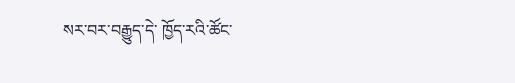སར་བར་བརྒྱུད་དེ་ ཁྱོད་རའི་ཚོང་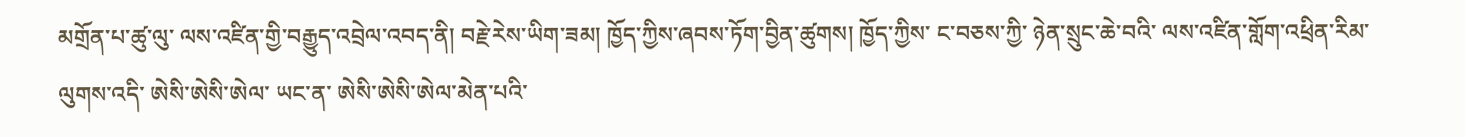མགྲོན་པ་ཚུ་ལུ་ ལས་འཛིན་གྱི་བརྒྱུད་འབྲེལ་འབད་ནི། བརྗེ་རེས་ཡིག་ཟམ། ཁྱོད་ཀྱིས་ཞབས་ཏོག་བྱིན་ཚུགས། ཁྱོད་ཀྱིས་ ང་བཅས་ཀྱི་ ཉེན་སྲུང་ཆེ་བའི་ ལས་འཛིན་གློག་འཕྲིན་རིམ་ལུགས་འདི་ ཨེསི་ཨེསི་ཨེལ་ ཡང་ན་ ཨེསི་ཨེསི་ཨེལ་མེན་པའི་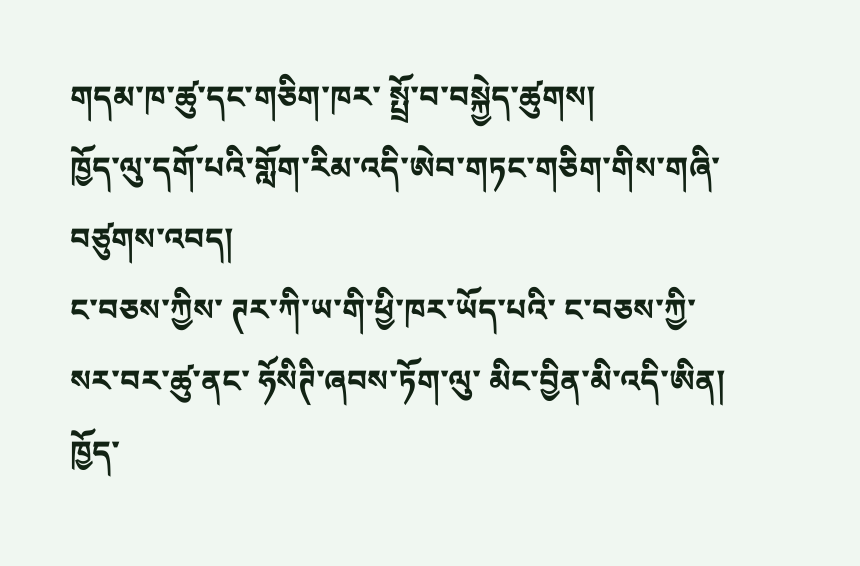གདམ་ཁ་ཚུ་དང་གཅིག་ཁར་ སྤྲོ་བ་བསྐྱེད་ཚུགས།
ཁྱོད་ལུ་དགོ་པའི་གློག་རིམ་འདི་ཨེབ་གཏང་གཅིག་གིས་གཞི་བཙུགས་འབད།
ང་བཅས་ཀྱིས་ ཊར་ཀི་ཡ་གི་ཕྱི་ཁར་ཡོད་པའི་ ང་བཅས་ཀྱི་སར་བར་ཚུ་ནང་ ཧོསིཊི་ཞབས་ཏོག་ལུ་ མིང་བྱིན་མི་འདི་ཨིན།
ཁྱོད་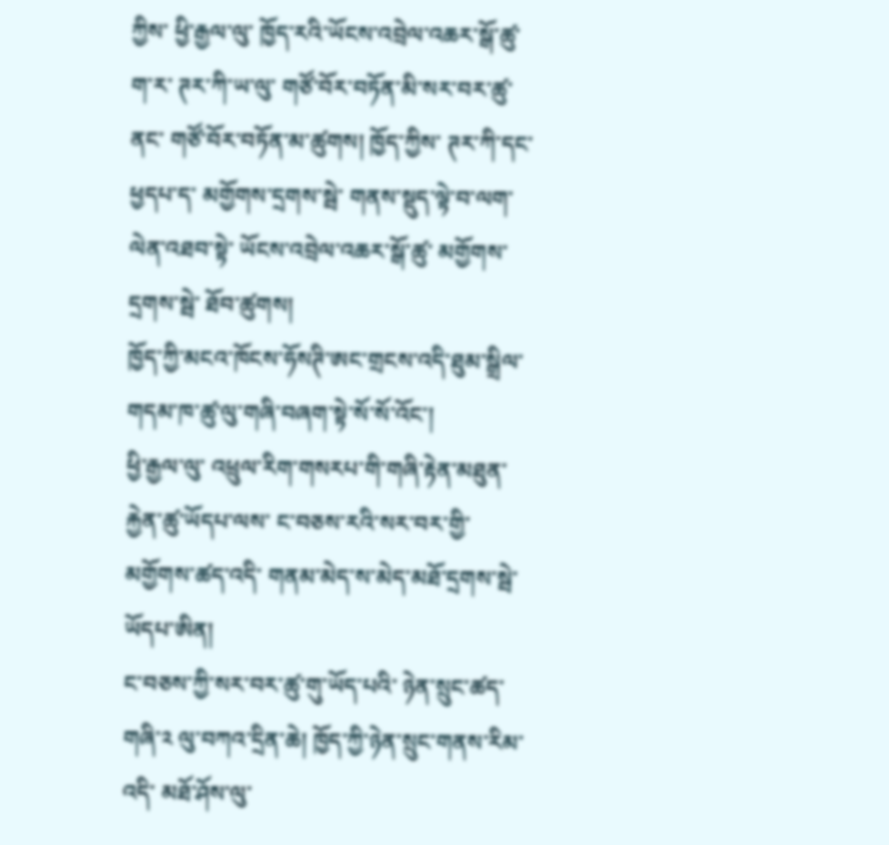ཀྱིས་ ཕྱི་རྒྱལ་ལུ་ ཁྱོད་རའི་ཡོངས་འབྲེལ་འཆར་སྒོ་ཚུ་ག་ར་ ཊར་ཀི་ཡ་ལུ་ གཙོ་བོར་བཏོན་མི་སར་བར་ཚུ་ནང་ གཙོ་བོར་བཏོན་མ་ཚུགས། ཁྱོད་ཀྱིས་ ཊར་ཀི་དང་ཕྱདཔ་ད་ མགྱོགས་དྲགས་སྦེ་ གནས་སྡུད་ལྟེ་བ་ལག་ལེན་འཐབ་སྟེ་ ཡོངས་འབྲེལ་འཆར་སྒོ་ཚུ་ མགྱོགས་དྲགས་སྦེ་ ཐོབ་ཚུགས།
ཁྱོད་ཀྱི་མངའ་ཁོངས་ཧོསཊི་ཨང་གྲངས་འདི་ཐུམ་སྒྲིལ་གདམ་ཁ་ཚུ་ལུ་གཞི་བཞག་སྟེ་སོ་སོ་འོང་།
ཕྱི་རྒྱལ་ལུ་ འཕྲུལ་རིག་གསརཔ་གི་གཞི་རྟེན་མཐུན་རྐྱེན་ཚུ་ཡོདཔ་ལས་ ང་བཅས་རའི་སར་བར་གྱི་མགྱོགས་ཚད་འདི་ གནམ་མེད་ས་མེད་མཐོ་དྲགས་སྦེ་ཡོདཔ་ཨིན།
ང་བཅས་ཀྱི་སར་བར་ཚུ་གུ་ཡོད་པའི་ ཉེན་སྲུང་ཚད་གཞི་༢ ལུ་བཀའ་དྲིན་ཆེ། ཁྱོད་ཀྱི་ཉེན་སྲུང་གནས་རིམ་འདི་ མཐོ་ཤོས་ལུ་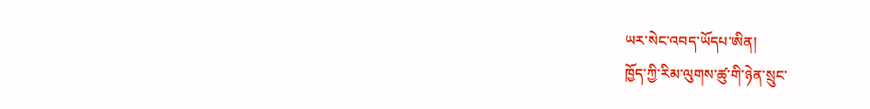ཡར་སེང་འབད་ཡོདཔ་ཨིན།
ཁྱོད་ཀྱི་རིམ་ལུགས་ཚུ་གི་ཉེན་སྲུང་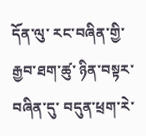དོན་ལུ་ རང་བཞིན་གྱི་རྒྱབ་ཐག་ཚུ་ ཉིན་བསྟར་བཞིན་དུ་ བདུན་ཕྲག་རེ་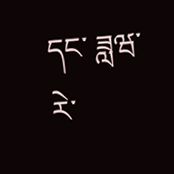དང་ ཟླཝ་རེ་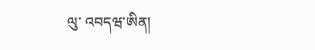ལུ་ འབདཝ་ཨིན།